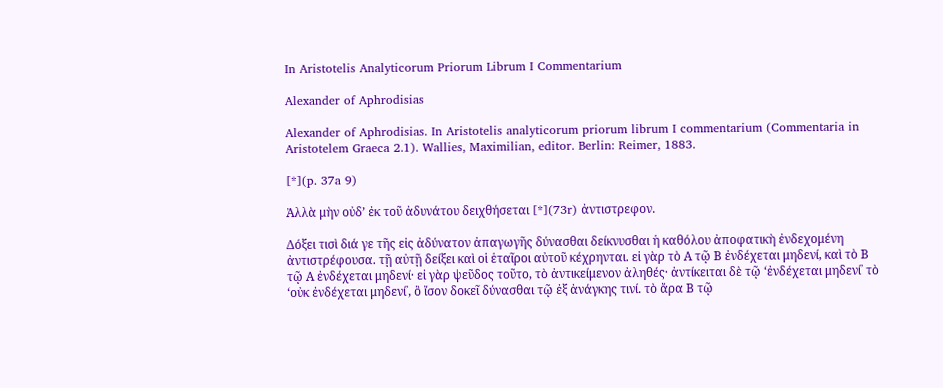In Aristotelis Analyticorum Priorum Librum I Commentarium

Alexander of Aphrodisias

Alexander of Aphrodisias. In Aristotelis analyticorum priorum librum I commentarium (Commentaria in Aristotelem Graeca 2.1). Wallies, Maximilian, editor. Berlin: Reimer, 1883.

[*](p. 37a 9)

Ἀλλὰ μὴν οὐδ’ ἐκ τοῦ ἀδυνάτου δειχθήσεται [*](73r) ἀντιστρεφον.

Δόξει τισὶ διά γε τῆς εἰς ἀδύνατον ἀπαγωγῆς δύνασθαι δείκνυσθαι ἡ καθόλου ἀποφατικὴ ἐνδεχομένη ἀντιστρέφουσα. τῇ αὐτῇ δείξει καὶ οἱ ἑταῖροι αὐτοῦ κέχρηνται. εἰ γὰρ τὸ Α τῷ Β ἐνδέχεται μηδενί, καὶ τὸ Β τῷ Α ἐνδέχεται μηδενί· εἰ γὰρ ψεῦδος τοῦτο, τὸ ἀντικείμενον ἀληθές· ἀντίκειται δὲ τῷ ‘ἐνδέχεται μηδενί᾿ τὸ ‘οὐκ ἐνδέχεται μηδενί᾿, ὃ ἴσον δοκεῖ δύνασθαι τῷ ἐξ ἀνάγκης τινί. τὸ ἄρα Β τῷ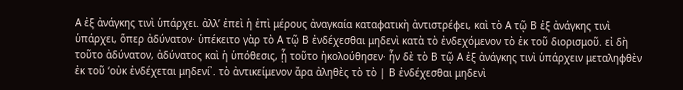Α ἐξ ἀνάγκης τινὶ ὑπάρχει. ἀλλ’ ἐπεὶ ἡ ἐπὶ μέρους ἀναγκαία καταφατικὴ ἀντιστρέφει, καὶ τὸ Α τῷ Β ἐξ ἀνάγκης τινὶ ὑπάρχει, ὅπερ ἀδύνατον· ὑπέκειτο γὰρ τὸ Α τῷ Β ἐνδέχεσθαι μηδενὶ κατὰ τὸ ἐνδεχόμενον τὸ ἐκ τοῦ διορισμοῦ. εἰ δὴ τοῦτο ἀδύνατον, ἀδύνατος καὶ ἡ ὑπόθεσις, ᾗ τοῦτο ἠκολούθησεν· ἦν δὲ τὸ Β τῷ Α ἐξ ἀνάγκης τινὶ ὑπάρχειν μεταληφθὲν ἐκ τοῦ ‘οὐκ ἐνδέχεται μηδενί᾿. τὸ ἀντικείμενον ἄρα ἀληθὲς τὸ τὸ | Β ἐνδέχεσθαι μηδενὶ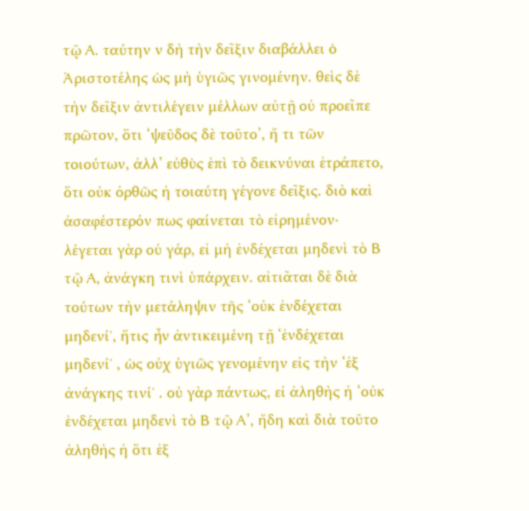τῷ Α. ταύτην ν δὴ τὴν δεῖξιν διαβάλλει ὁ Ἀριστοτέλης ὡς μὴ ὑγιῶς γινομένην. θεὶς δὲ τὴν δεῖξιν ἀντιλέγειν μέλλων αὐτῇ οὐ προεῖπε πρῶτον, ὅτι ‘ψεῦδος δὲ τοῦτο’, ἤ τι τῶν τοιούτων, ἀλλ’ εὐθὺς ἐπὶ τὸ δεικνύναι ἐτράπετο, ὅτι οὐκ ὀρθῶς ἡ τοιαύτη γέγονε δεῖξις. διὸ καὶ ἀσαφέστερόν πως φαίνεται τὸ εἰρημένον· λέγεται γὰρ οὐ γάρ, εἰ μὴ ἐνδέχεται μηδενὶ τὸ Β τῷ Α, ἀνάγκη τινὶ ὑπάρχειν. αἰτιᾶται δὲ διὰ τούτων τὴν μετάληψιν τῆς ‘οὐκ ἐνδέχεται μηδενί᾿, ἥτις ἦν ἀντικειμένη τῇ ‘ἐνδέχεται μηδενί᾿ , ὡς οὐχ ὑγιῶς γενομένην εἰς τὴν ‘ἐξ ἀνάγκης τινί᾿ . οὐ γὰρ πάντως, εἰ ἀληθὴς ἡ ‘οὐκ ἐνδέχεται μηδενὶ τὸ Β τῷ Α’, ἤδη καὶ διὰ τοῦτο ἀληθὴς ἡ ὅτι ἐξ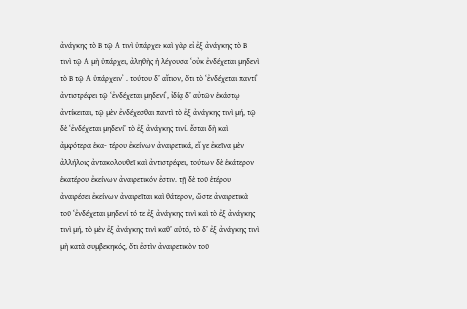ἀνάγκης τὸ Β τῷ Α τινὶ ὑπάρχει· καὶ γὰρ εἰ ἐξ ἀνάγκης τὸ Β τινὶ τῷ Α μὴ ὑπάρχει, ἀληθὴς ἡ λέγουσα ‘οὐκ ἐνδέχεται μηδενὶ τὸ Β τῷ Α ὑπάρχειν᾿ . τούτου δ’ αἴτιον, ὅτι τὸ ‘ἐνδέχεται παντί᾿ ἀντιστρέφει τῷ ‘ἐνδέχεται μηδενί᾿, ἰδίᾳ δ’ αὐτῶν ἑκάστῳ ἀντίκειται, τῷ μὲν ἐνδέχεσθαι παντὶ τὸ ἐξ ἀνάγκης τινὶ μή, τῷ δὲ ‘ἐνδέχεται μηδενί’ τὸ ἐξ ἀνάγκης τινί. ἔσται δὴ καὶ ἀμφότερα ἑκα- τέρου ἐκείνων ἀναιρετικά, εἴ γε ἐκεῖνα μὲν ἀλλήλοις ἀντακολουθεῖ καὶ ἀντιστρέφει, τούτων δὲ ἑκάτερον ἑκατέρου ἐκείνων ἀναιρετικόν ἐστιν. τῇ δὲ τοῦ ἑτέρου ἀναιρέσει ἐκείνων ἀναιρεῖται καὶ θάτερον, ὥστε ἀναιρετικὰ τοῦ ‘ἐνδέχεται μηδενί τό τε ἐξ ἀνάγκης τινὶ καὶ τὸ ἐξ ἀνάγκης τινὶ μή, τὸ μὲν ἐξ ἀνάγκης τινὶ καθ’ αὑτό, τὸ δ’ ἐξ ἀνάγκης τινὶ μὴ κατὰ συμβεκηκός, ὅτι ἐστὶν ἀναιρετικὸν τοῦ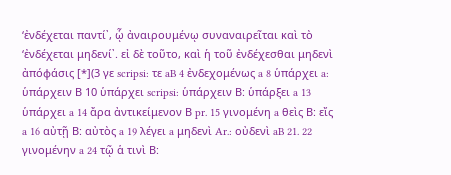‘ἐνδέχεται παντί᾿, ᾧ ἀναιρουμένῳ συναναιρεῖται καὶ τὸ ‘ἐνδέχεται μηδενί᾿. εἰ δὲ τοῦτο, καὶ ἡ τοῦ ἐνδέχεσθαι μηδενὶ ἀπόφάσις [*](3 γε scripsi: τε aB 4 ἐνδεχομένως a 8 ὑπάρχει a: ὑπάρχειν Β 10 ὑπάρχει scripsi: ὑπάρχειν Β: ὑπάρξει a 13 ὑπάρχει a 14 ἄρα ἀντικείμενον Β pr. 15 γινομένη a θεὶς Β: εἴς a 16 αὐτῇ Β: αὐτὸς a 19 λέγει a μηδενὶ Ar.: οὐδενὶ aB 21. 22 γινομένην a 24 τῷ ἁ τινὶ Β: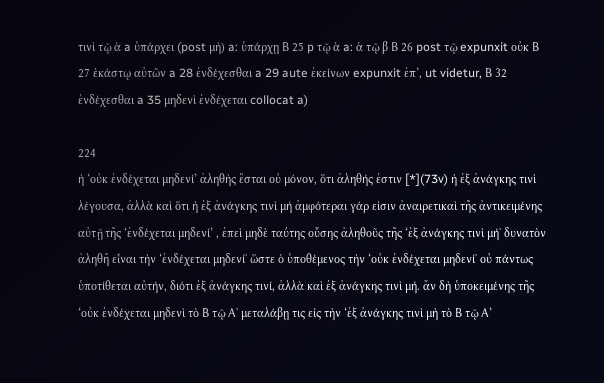τινὶ τῷ ἁ a ὑπάρχει (post μὴ) a: ὑπάρχῃ Β 25 p τῷ ἁ a: ἁ τῷ β Β 26 post τῷ expunxit οὐκ Β 27 ἑκάστῳ αὐτῶν a 28 ἐνδέχεσθαι a 29 aute ἐκείνων expunxit ἐπ’, ut videtur, Β 32 ἐνδέχεσθαι a 35 μηδενὶ ἐνδέχεται collocat a)

224
ἡ ‘οὐκ ἐνδέχεται μηδενί’ ἀληθὴς ἔσται οὐ μόνον, ὅτι ἀληθής ἐστιν [*](73v) ἡ ἐξ ἀνάγκης τινὶ λέγουσα, ἀλλὰ καὶ ὅτι ἡ ἐξ ἀνάγκης τινὶ μή ἀμφότεραι γάρ εἰσιν ἀναιρετικαὶ τῆς ἀντικειμένης αὐτῇ τῆς ‘ἐνδέχεται μηδενί’ , ἐπεὶ μηδὲ ταύτης οὔσης ἀληθοῦς τῆς ‘ἐξ ἀνάγκης τινὶ μή᾿ δυνατὸν ἀληθῆ εἶναι τὴν ‘ἐνδέχεται μηδενί᾿ ὥστε ὁ ὑποθέμενος τὴν ‘οὐκ ἐνδέχεται μηδενί᾿ οὐ πάντως ὑποτίθεται αὐτήν, διότι ἐξ ἀνάγκης τινί, ἀλλὰ καὶ ἐξ ἀνάγκης τινὶ μή. ἄν δὴ ὑποκειμένης τῆς ‘οὐκ ἐνδέχεται μηδενὶ τὸ Β τῷ Α᾿ μεταλάβῃ τις εἰς τὴν ‘ἐξ ἀνάγκης τινὶ μὴ τὸ Β τῷ Α’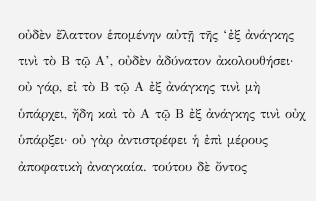οὐδὲν ἔλαττον ἑπομένην αὐτῇ τῆς ‘ἐξ ἀνάγκης τινὶ τὸ Β τῷ Α’, οὐδὲν ἀδύνατον ἀκολουθήσει· οὐ γάρ, εἰ τὸ Β τῷ Α ἐξ ἀνάγκης τινὶ μὴ ὑπάρχει, ἤδη καὶ τὸ Α τῷ Β ἐξ ἀνάγκης τινὶ οὐχ ὑπάρξει· οὐ γὰρ ἀντιστρέφει ἡ ἐπὶ μέρους ἀποφατικὴ ἀναγκαία. τούτου δὲ ὄντος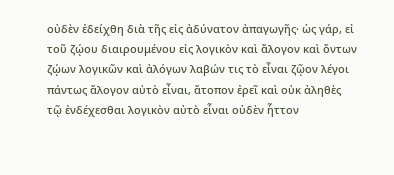οὐδὲν ἐδείχθη διὰ τῆς εἰς ἀδύνατον ἀπαγωγῆς· ὡς γάρ, εἰ τοῦ ζῴου διαιρουμένου εἰς λογικὸν καὶ ἄλογον καὶ ὄντων ζῴων λογικῶν καὶ ἀλόγων λαβών τις τὸ εἶναι ζῷον λέγοι πάντως ἄλογον αὐτὸ εἶναι, ἄτοπον ἐρεῖ καὶ οὐκ ἀληθὲς τῷ ἐνδέχεσθαι λογικὸν αὐτὸ εἶναι οὐδὲν ἧττον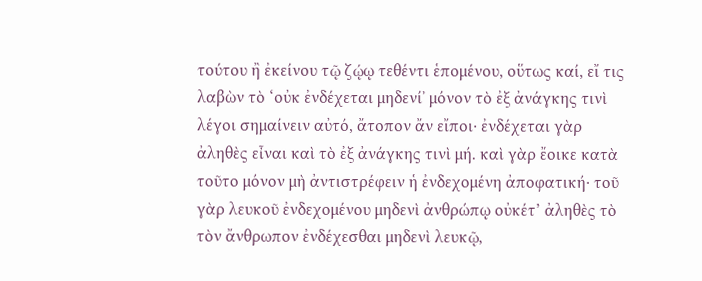τούτου ἢ ἐκείνου τῷ ζῴῳ τεθέντι ἑπομένου, οὕτως καί, εἴ τις λαβὼν τὸ ‘οὐκ ἐνδέχεται μηδενί᾿ μόνον τὸ ἐξ ἀνάγκης τινὶ λέγοι σημαίνειν αὐτό, ἄτοπον ἄν εἴποι· ἐνδέχεται γὰρ ἀληθὲς εἶναι καὶ τὸ ἐξ ἀνάγκης τινὶ μή. καὶ γὰρ ἔοικε κατὰ τοῦτο μόνον μὴ ἀντιστρέφειν ἡ ἐνδεχομένη ἀποφατική· τοῦ γὰρ λευκοῦ ἐνδεχομένου μηδενὶ ἀνθρώπῳ οὐκέτ’ ἀληθὲς τὸ τὸν ἄνθρωπον ἐνδέχεσθαι μηδενὶ λευκῷ,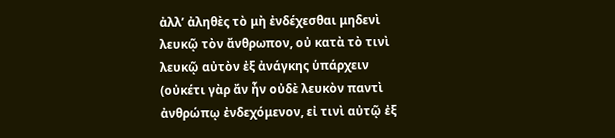ἀλλ’ ἀληθὲς τὸ μὴ ἐνδέχεσθαι μηδενὶ λευκῷ τὸν ἄνθρωπον, οὐ κατὰ τὸ τινὶ λευκῷ αὐτὸν ἐξ ἀνάγκης ὑπάρχειν (οὐκέτι γὰρ ἄν ἦν οὐδὲ λευκὸν παντὶ ἀνθρώπῳ ἐνδεχόμενον, εἰ τινὶ αὐτῷ ἐξ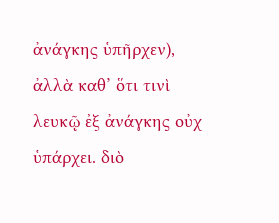ἀνάγκης ὑπῆρχεν), ἀλλὰ καθ’ ὅτι τινὶ λευκῷ ἐξ ἀνάγκης οὐχ ὑπάρχει. διὸ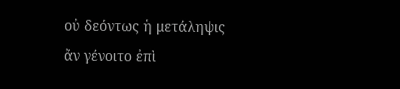οὐ δεόντως ἡ μετάληψις ἄν γένοιτο ἐπὶ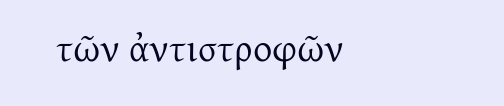τῶν ἀντιστροφῶν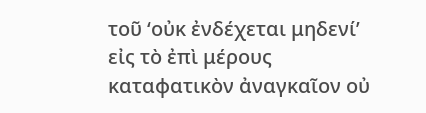τοῦ ‘οὐκ ἐνδέχεται μηδενί’ εἰς τὸ ἐπὶ μέρους καταφατικὸν ἀναγκαῖον οὐ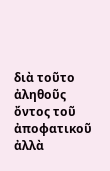διὰ τοῦτο ἀληθοῦς ὄντος τοῦ ἀποφατικοῦ ἀλλὰ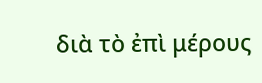διὰ τὸ ἐπὶ μέρους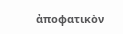ἀποφατικὸν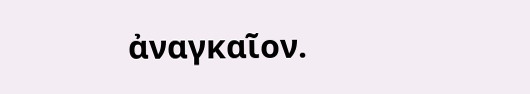ἀναγκαῖον.